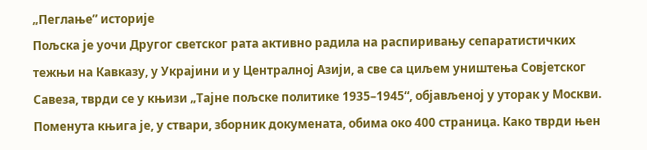„Пеглање” историје
Пољска је уочи Другог светског рата активно радила на распиривању сепаратистичких тежњи на Кавказу, у Украјини и у Централној Азији, а све са циљем уништења Совјетског Савеза, тврди се у књизи „Тајне пољске политике 1935–1945“, објављеној у уторак у Москви. Поменута књига је, у ствари, зборник докумената, обима око 400 страница. Како тврди њен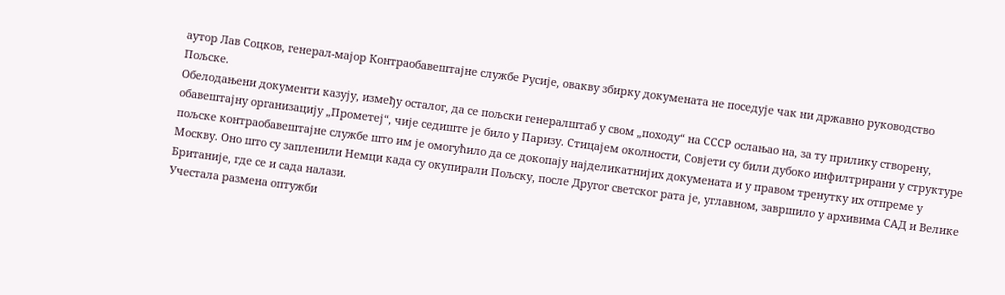аутор Лав Соцков, генерал-мајор Контраобавештајне службе Русије, овакву збирку докумената не поседује чак ни државно руководство Пољске.
Обелодањени документи казују, између осталог, да се пољски генералштаб у свом „походу“ на СССР ослањао на, за ту прилику створену, обавештајну организацију „Прометеј“, чије седиште је било у Паризу. Стицајем околности, Совјети су били дубоко инфилтрирани у структуре пољске контраобавештајне службе што им је омогућило да се докопају најделикатнијих докумената и у правом тренутку их отпреме у Москву. Оно што су запленили Немци када су окупирали Пољску, после Другог светског рата је, углавном, завршило у архивима САД и Велике Британије, где се и сада налази.
Учестала размена оптужби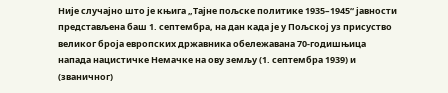Није случајно што је књига „Тајне пољске политике 1935–1945“ јавности представљена баш 1. септембра, на дан када је у Пољској уз присуство великог броја европских државника обележавана 70-годишњица напада нацистичке Немачке на ову земљу (1. септембра 1939) и (званичног)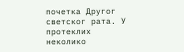почетка Другог светског рата. У протеклих неколико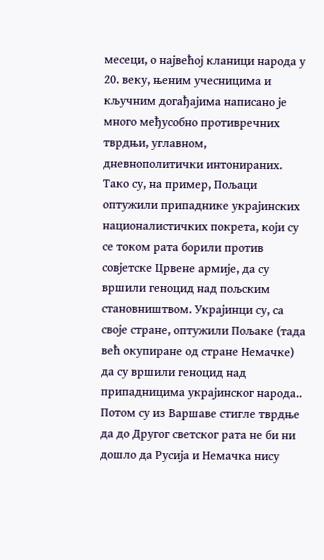месеци, о највећој кланици народа у 20. веку, њеним учесницима и кључним догађајима написано је много међусобно противречних тврдњи, углавном, дневнополитички интонираних.
Тако су, на пример, Пољаци оптужили припаднике украјинских националистичких покрета, који су се током рата борили против совјетске Црвене армије, да су вршили геноцид над пољским становништвом. Украјинци су, са своје стране, оптужили Пољаке (тада већ окупиране од стране Немачке) да су вршили геноцид над припадницима украјинског народа.. Потом су из Варшаве стигле тврдње да до Другог светског рата не би ни дошло да Русија и Немачка нису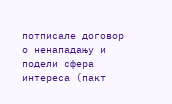потписале договор о ненападању и подели сфера интереса (пакт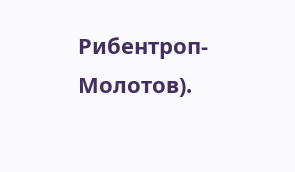Рибентроп-Молотов).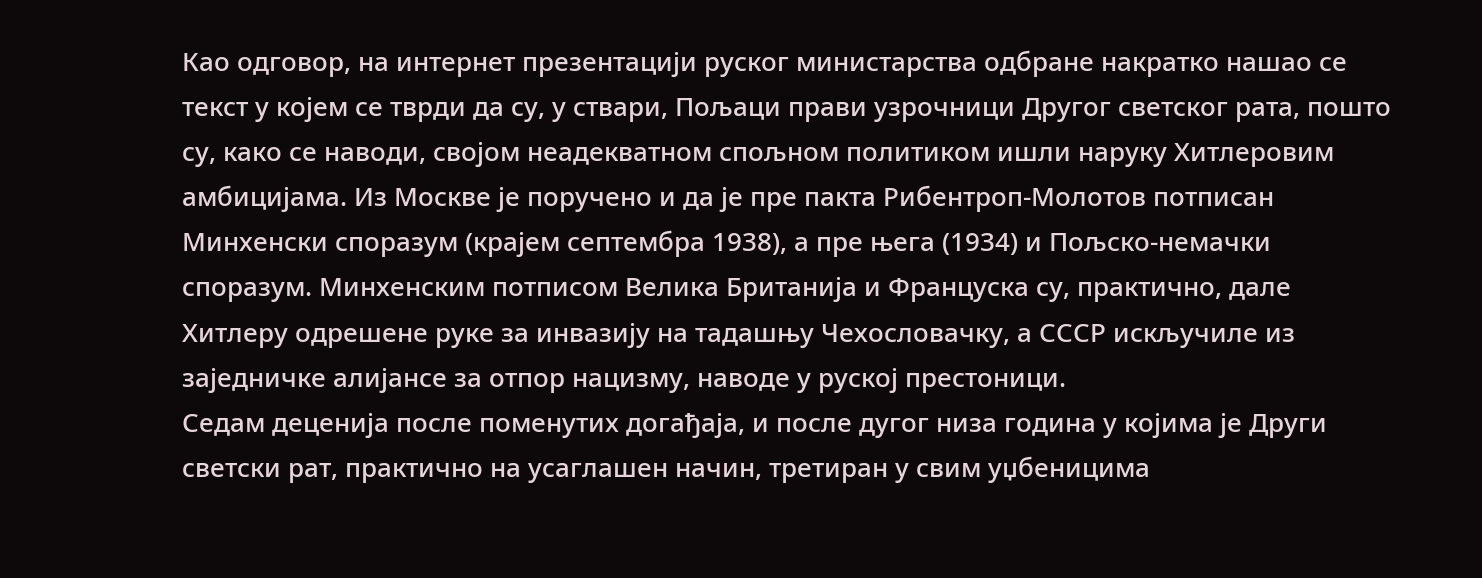Као одговор, на интернет презентацији руског министарства одбране накратко нашао се текст у којем се тврди да су, у ствари, Пољаци прави узрочници Другог светског рата, пошто су, како се наводи, својом неадекватном спољном политиком ишли наруку Хитлеровим амбицијама. Из Москве је поручено и да је пре пакта Рибентроп-Молотов потписан Минхенски споразум (крајем септембра 1938), а пре њега (1934) и Пољско-немачки споразум. Минхенским потписом Велика Британија и Француска су, практично, дале Хитлеру одрешене руке за инвазију на тадашњу Чехословачку, а СССР искључиле из заједничке алијансе за отпор нацизму, наводе у руској престоници.
Седам деценија после поменутих догађаја, и после дугог низа година у којима је Други светски рат, практично на усаглашен начин, третиран у свим уџбеницима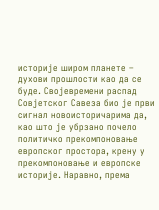историје широм планете – духови прошлости као да се буде. Својевремени распад Совјетског Савеза био је први сигнал новоисторичарима да, као што је убрзано почело политичко прекомпоновање европског простора, крену у прекомпоновање и европске историје. Наравно, према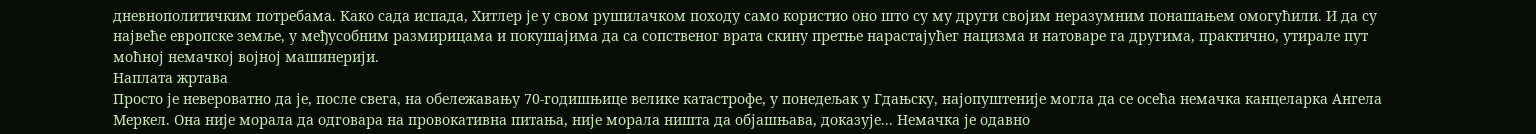дневнополитичким потребама. Како сада испада, Хитлер је у свом рушилачком походу само користио оно што су му други својим неразумним понашањем омогућили. И да су највеће европске земље, у међусобним размирицама и покушајима да са сопственог врата скину претње нарастајућег нацизма и натоваре га другима, практично, утирале пут моћној немачкој војној машинерији.
Наплата жртава
Просто је невероватно да је, после свега, на обележавању 70-годишњице велике катастрофе, у понедељак у Гдањску, најопуштеније могла да се осећа немачка канцеларка Ангела Меркел. Она није морала да одговара на провокативна питања, није морала ништа да објашњава, доказује... Немачка је одавно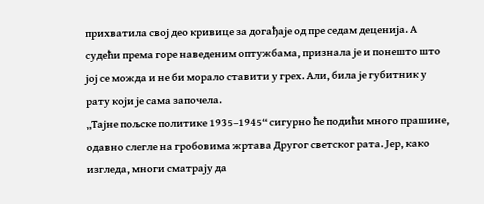прихватила свој део кривице за догађаје од пре седам деценија. А судећи према горе наведеним оптужбама, признала је и понешто што јој се можда и не би морало ставити у грех. Али, била је губитник у рату који је сама започела.
„Тајне пољске политике 1935–1945“ сигурно ће подићи много прашине, одавно слегле на гробовима жртава Другог светског рата. Јер, како изгледа, многи сматрају да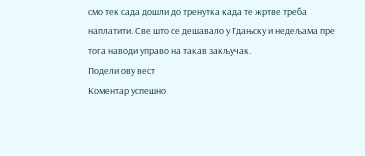смо тек сада дошли до тренутка када те жртве треба наплатити. Све што се дешавало у Гдањску и недељама пре тога наводи управо на такав закључак.
Подели ову вест
Комeнтар успeшно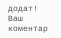додат!
Ваш комeнтар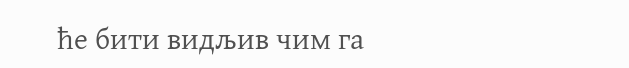ћe бити видљив чим га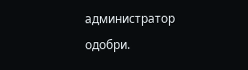администратор одобри.